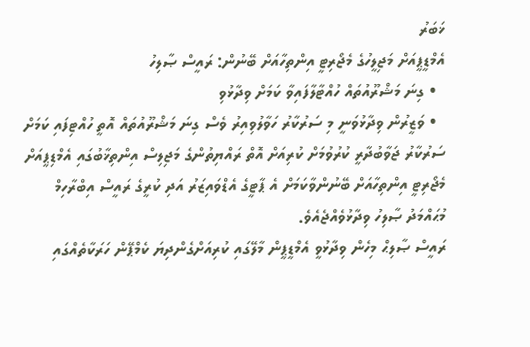ޚަބަރު
އެމްޑީޕީއަށް މަޖިލީހުގެ މެޖޯރިޓީ އިންތިހާއަށް ބޭނުން: ރައީސް ޞާލިހު
  • ގިނަ މަޝްރޫއުތައް ހުއްޓާލާފައިވާ ކަމަށް ވިދާޅުވި
  • ވަޒީރުން ވިދާޅުވަނީ މި ސަރުކާރު ހަވާލުވިއިރު ވެސް ގިނަ މަޝްރޫއުތައް އޮތީ ހުއްޓިފައި ކަމަށް
ސަރުކާރު ޖަވާބުދާރީ ކުރުވުމަށް ކުރިއަށް އޮތް ރައްޔިތުންގެ މަޖިލިސް އިންތިޚާބުގައި އެމްޑިޕީއަށް މެޖޯރިޓީ އިންތިހާއަށް ބޭނުންވާކަމަށް އެ ޕާޓީގެ އެޑްވައިޒަރު އަދި ކުރީގެ ރައީސް އިބްރާހިމް މުޙައްމަދު ޞާލިހު ވިދާޅުވެއްޖެއެވެ.
ރައީސް ޞާލިޙް މިހެން ވިދާޅުވީ އެމްޑީޕީން މާލޭގައި ކުރިއަށްގެންދިޔަ ކެމްޕޭން ހަރަކާތެއްގައި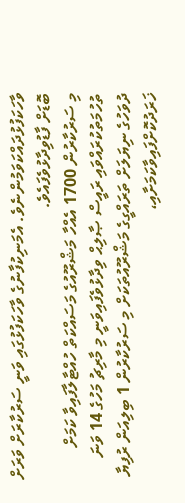ވާހަކަފުޅުދައްކަވަމުންނެވެ. އެމަނިކުފާނުގެ ވާހަކަފުޅުގައި ވަނީ ސަރުކާރަށް ވަރަށް ބޮޑަށް ފާޑުވިދާޅުވެފައެވެ.
މި ސަރުކާރުން 1700 އެއްހާ މަޝްރޫއުގެ މަސައްކަތް ހުއްޓާލާފައިވާ ކަމަށް ތުހުމަތުކުރައްވައި ރައީސް ޞާލިޙް ވިދާޅުވެފައިވަނީ މި މާރިޗު މަހުގެ 14 ވަނަ ދުވަހުގެ ނިޔަލަށް ތަރައްގީގެ މަޝްރޫއުތަކަށް މި ސަރުކާރުން 1 ބިލިއަން ރުފިޔާ ޚަރަދުކޮށްފައިވާކަމަށާއި،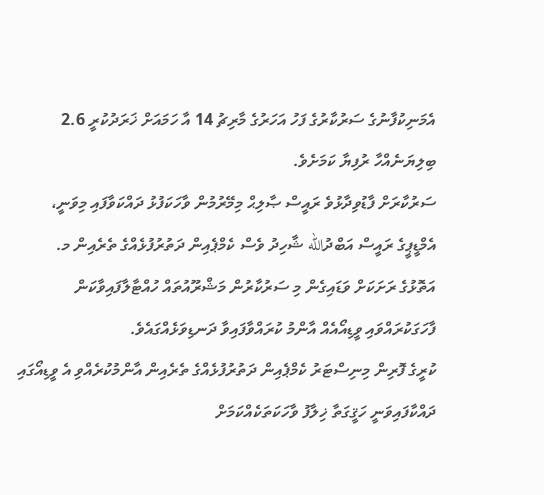އެމަނިކުފާނުގެ ސަރުކާރުގެ ފަހު އަހަރުގެ މާރިޗު 14 އާ ހަމައަށް ޚަރަދުކުރީ 2.6 ބިލިޔަނެއްހާ ރުފިޔާ ކަމަށެވެ.
ސަރުކާރަށް ފާޑުވިދާޅުވެ ރައީސް ޞާލިޙް މިމޭރުމުން ވާހަކަފުޅު ދައްކަވާފައި މިވަނީ، އެމްޑީޕީގެ ރައީސް އަބްދުالله ޝާހިދު ވެސް ކެމްޕެއިން ދަތުރުފުޅެއްގެ ތެރެއިން މ. އަތޮޅުގެ ރަށަކަށް ވަޑައިގެން މި ސަރުކާރުން މަޝްރޫއުތައް ހުއްޓާލާފައިވާކަން ފާހަގަކުރައްވައި ވީޑިއޯއެއް އާންމު ކުރައްވާފައިވާ ދަނޑިވަޅެއްގައެވެ.
ކުރީގެ ފޮރިން މިނިސްޓަރު ކެމްޕެއިން ދަތުރުފުޅެއްގެ ތެރެއިން އާންމުކުރެއްވި އެ ވީޑިއޯގައި ދައްކާފައިވަނީ ހަޤީގަތާ ޚިލާފު ވާހަކަތަކެއްކަމަށް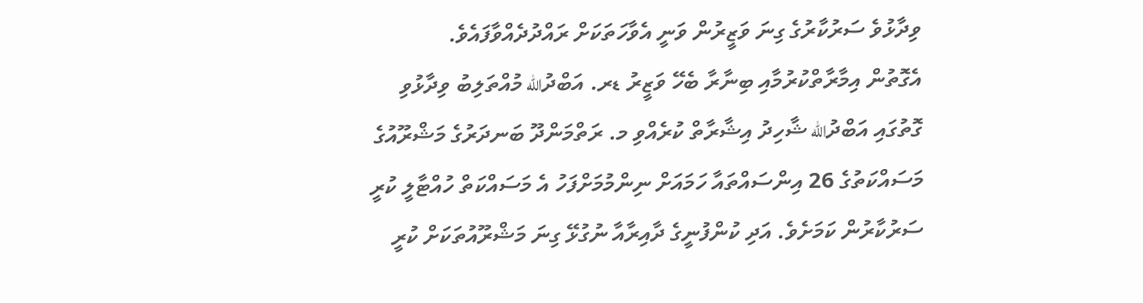ވިދާޅުވެ ސަރުކާރުގެ ގިނަ ވަޒީރުން ވަނީ އެވާހަތަކަށް ރައްދުދެއްވާފައެވެ.
އެގޮތުން އިމާރާތްކުރުމާއި ބިނާރާ ބެހޭ ވަޒީރު ޑރ. އަބްދުالله މުއްތަލިބު ވިދާޅުވި ގޮތުގައި އަބްދުالله ޝާހިދު އިޝާރާތް ކުރެއްވި މ. ރަތްމަންދޫ ބަނދަރުގެ މަޝްރޫއުގެ މަސައްކަތުގެ 26 އިންސައްތައާ ހަމައަށް ނިންމުމަށްފަހު އެ މަސައްކަތް ހުއްޓާލީ ކުރީ ސަރުކާރުން ކަމަށެވެ. އަދި ކުންފުނީގެ ދާއިރާއާ ނުގުޅޭ ގިނަ މަޝްރޫއުތަކަށް ކުރީ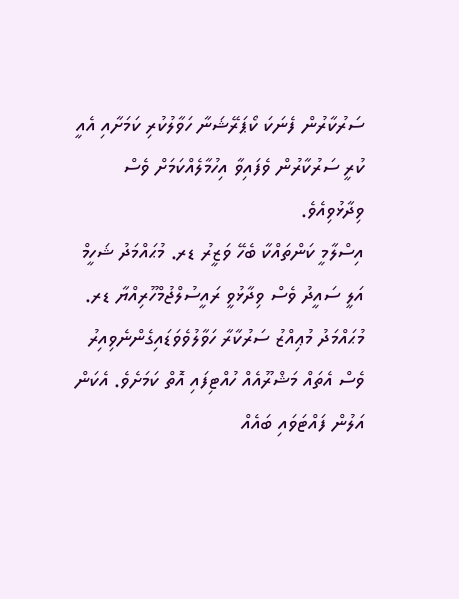ސަރުކާރުން ފެނަކަ ކޯޕަރޭޝަނާ ހަވާލުކުރި ކަމަށާއި އެއީ ކުރީ ސަރުކާރުން ވެފައިވާ އިހުމާލެއްކަމަށް ވެސް ވިދާޅުވިއެވެ.
އިސްލާމީ ކަންތައްކާ ބެހޭ ވަޒީރު ޑރ. މުޙައްމަދު ޝަހީމް އަލީ ސައީދު ވެސް ވިދާޅުވީ ރައީސުލްޖުމްހޫރިއްޔާ ޑރ. މުޙައްމަދު މުޢިއްޒު ސަރުކާރާ ހަވާލުވެވަޑައިގެންނެވިއިރު ވެސް އެތައް މަޝްރޫއެއް ހުއްޓިފައި އޮތް ކަމަށެވެ. އެކަން އަލުން ފައްޓަވައި ބައެއް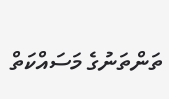ތަންތަނުގެ މަސައްކަތް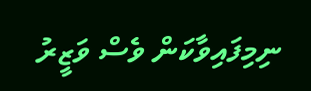ނިމިފައިވާކަން ވެސް ވަޒީރު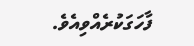ފާހަގަކުރެއްވިއެވެ.